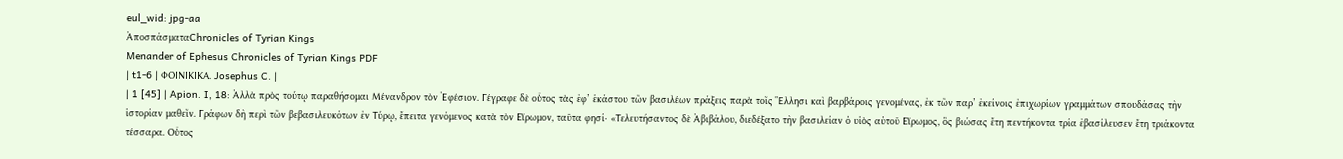eul_wid: jpg-aa
ἈποσπάσματαChronicles of Tyrian Kings
Menander of Ephesus Chronicles of Tyrian Kings PDF
| t1-6 | ΦΟΙΝΙΚΙΚΑ. Josephus C. |
| 1 [45] | Apion. I, 18: Ἀλλὰ πρὸς τούτῳ παραθήσομαι Μένανδρον τὸν Ἐφέσιον. Γέγραφε δὲ οὗτος τὰς ἐφ’ ἑκάστου τῶν βασιλέων πράξεις παρὰ τοῖς Ἕλλησι καὶ βαρβάροις γενομένας, ἐκ τῶν παρ’ ἐκείνοις ἐπιχωρίων γραμμάτων σπουδάσας τὴν ἱστορίαν μαθεῖν. Γράφων δὴ περὶ τῶν βεβασιλευκότων ἐν Τύρῳ, ἔπειτα γενόμενος κατὰ τὸν Εἵρωμον, ταῦτα φησί· «Τελευτήσαντος δὲ Ἀβιβάλου, διεδέξατο τὴν βασιλείαν ὁ υἱὸς αὐτοῦ Εἵρωμος, ὃς βιώσας ἔτη πεντήκοντα τρία ἐβασίλευσεν ἔτη τριάκοντα τέσσαρα. Οὗτος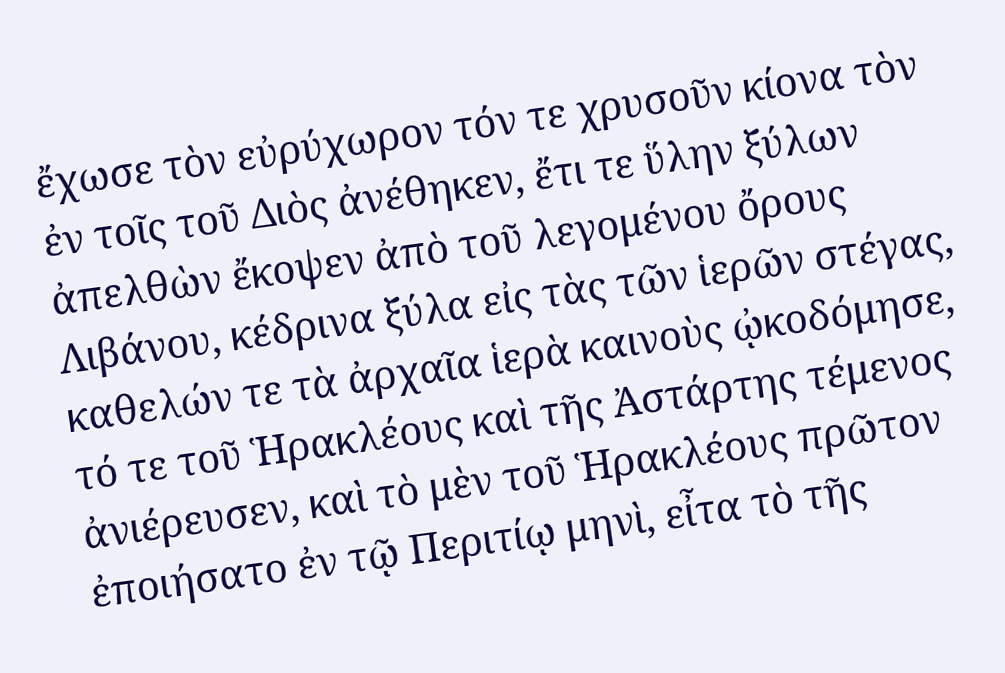ἔχωσε τὸν εὐρύχωρον τόν τε χρυσοῦν κίονα τὸν ἐν τοῖς τοῦ Διὸς ἀνέθηκεν, ἔτι τε ὕλην ξύλων ἀπελθὼν ἔκοψεν ἀπὸ τοῦ λεγομένου ὄρους Λιβάνου, κέδρινα ξύλα εἰς τὰς τῶν ἱερῶν στέγας, καθελών τε τὰ ἀρχαῖα ἱερὰ καινοὺς ᾠκοδόμησε, τό τε τοῦ Ἡρακλέους καὶ τῆς Ἀστάρτης τέμενος ἀνιέρευσεν, καὶ τὸ μὲν τοῦ Ἡρακλέους πρῶτον ἐποιήσατο ἐν τῷ Περιτίῳ μηνὶ, εἶτα τὸ τῆς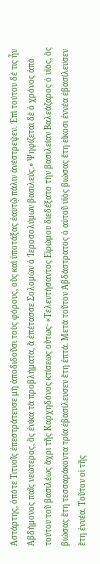Ἀστάρτης, ὁπότε Τιτυοῖς ἐπεστράτευσε μὴ ἀποδιδοῦσι τοὺς φόρους, οὓς καὶ ὑποτάξας ἑαυτῷ πάλιν ἀνέστρεψεν. Ἐπὶ τούτου δέ τις ἦν Ἀβδήμονος παῖς νεώτερος, ὃς ἐνίκα τὰ προβλήματα, ἃ ἐπέτασσε Σολομὼν ὁ Ἱεροσολύμων βασιλεύς.» Ψηφίζεται δὲ ὁ χρόνος ἀπὸ τούτου τοῦ βασιλέως ἄχρι τῆς Καρχηδόνος κτίσεως οὕτως· «Τελευτήσαντος Εἱρώμου διεδέξατο τὴν βασιλείαν Βαλεάζαρος ὁ υἱὸς, ὃς βιώσας ἔτη τεσσαράκοντα τρία ἐβασίλευσεν ἔτη ἑπτά. Μετὰ τοῦτον Ἀβδάστρατος ὁ αὐτοῦ υἱὸς βιώσας ἔτη εἴκοσι ἐννέα ἐβασίλευσεν ἔτη ἐννέα. Τοῦτον οἱ τῆς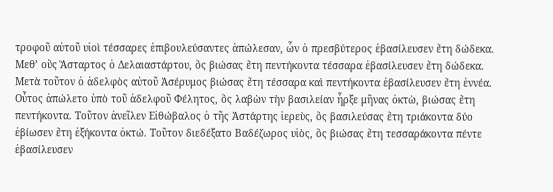τροφοῦ αὐτοῦ υἱοὶ τέσσαρες ἐπιβουλεύσαντες ἀπώλεσαν, ὧν ὁ πρεσβύτερος ἐβασίλευσεν ἔτη δώδεκα. Μεθ’ οὓς Ἄσταρτος ὁ Δελαιαστάρτου, ὃς βιώσας ἔτη πεντήκοντα τέσσαρα ἐβασίλευσεν ἔτη δώδεκα. Μετὰ τοῦτον ὁ ἀδελφὸς αὐτοῦ Ἀσέρυμος βιώσας ἔτη τέσσαρα καὶ πεντήκοντα ἐβασίλευσεν ἔτη ἐννέα. Οὗτος ἀπώλετο ὑπὸ τοῦ ἀδελφοῦ Φέλητος, ὃς λαβὼν τὴν βασιλείαν ἦρξε μῆνας ὀκτὼ, βιώσας ἔτη πεντήκοντα. Τοῦτον ἀνεῖλεν Εἰθώβαλος ὁ τῆς Ἀστάρτης ἱερεὺς, ὃς βασιλεύσας ἔτη τριάκοντα δύο ἐβίωσεν ἔτη ἑξήκοντα ὀκτώ. Τοῦτον διεδέξατο Βαδέζωρος υἱὸς, ὃς βιώσας ἔτη τεσσαράκοντα πέντε ἐβασίλευσεν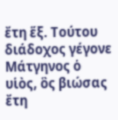ἔτη ἕξ. Τούτου διάδοχος γέγονε Μάτγηνος ὁ υἱὸς, ὃς βιώσας ἔτη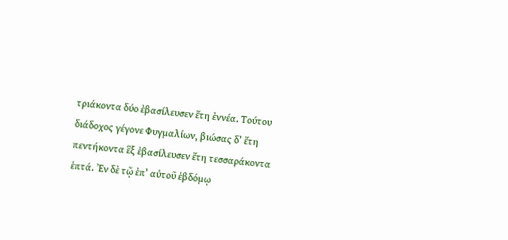τριάκοντα δύο ἐβασίλευσεν ἔτη ἐννέα. Τούτου διάδοχος γέγονε Φυγμαλίων, βιώσας δ’ ἔτη πεντήκοντα ἓξ ἐβασίλευσεν ἔτη τεσσαράκοντα ἑπτά. Ἐν δὲ τῷ ἐπ’ αὐτοῦ ἑβδόμῳ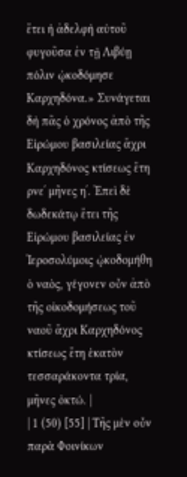ἔτει ἡ ἀδελφὴ αὐτοῦ φυγοῦσα ἐν τῇ Λιβύῃ πόλιν ᾠκοδόμησε Καρχηδόνα.» Συνάγεται δὴ πᾶς ὁ χρόνος ἀπὸ τῆς Εἱρώμου βασιλείας ἄχρι Καρχηδόνος κτίσεως ἔτη ρνεʹ μῆνες ηʹ. Ἐπεὶ δὲ δωδεκάτῳ ἔτει τῆς Εἱρώμου βασιλείας ἐν Ἱεροσολύμοις ᾠκοδομήθη ὁ ναὸς, γέγονεν οὖν ἀπὸ τῆς οἰκοδομήσεως τοῦ ναοῦ ἄχρι Καρχηδόνος κτίσεως ἔτη ἑκατὸν τεσσαράκοντα τρία, μῆνες ὀκτώ. |
| 1 (50) [55] | Τῆς μὲν οὖν παρὰ Φοινίκων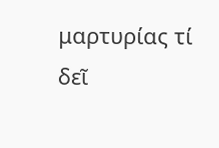μαρτυρίας τί δεῖ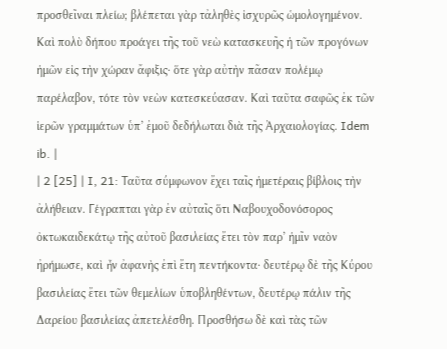προσθεῖναι πλείω; βλέπεται γὰρ τἀληθὲς ἰσχυρῶς ὡμολογημένον. Καὶ πολὺ δήπου προάγει τῆς τοῦ νεὼ κατασκευῆς ἡ τῶν προγόνων ἡμῶν εἰς τὴν χώραν ἄφιξις· ὅτε γὰρ αὐτὴν πᾶσαν πολέμῳ παρέλαβον, τότε τὸν νεὼν κατεσκεύασαν. Καὶ ταῦτα σαφῶς ἐκ τῶν ἱερῶν γραμμάτων ὑπ’ ἐμοῦ δεδήλωται διὰ τῆς Ἀρχαιολογίας. Idem ib. |
| 2 [25] | I, 21: Ταῦτα σύμφωνον ἔχει ταῖς ἡμετέραις βίβλοις τὴν ἀλήθειαν. Γέγραπται γὰρ ἐν αὐταῖς ὅτι Ναβουχοδονόσορος ὀκτωκαιδεκάτῳ τῆς αὐτοῦ βασιλείας ἔτει τὸν παρ’ ἡμῖν ναὸν ἠρήμωσε, καὶ ἦν ἀφανὴς ἐπὶ ἔτη πεντήκοντα· δευτέρῳ δὲ τῆς Κύρου βασιλείας ἔτει τῶν θεμελίων ὑποβληθέντων, δευτέρῳ πάλιν τῆς Δαρείου βασιλείας ἀπετελέσθη. Προσθήσω δὲ καὶ τὰς τῶν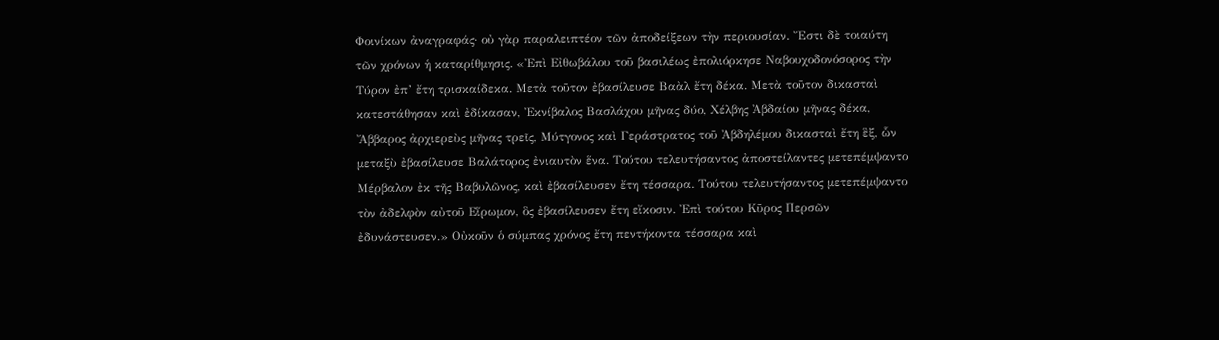Φοινίκων ἀναγραφάς· οὐ γὰρ παραλειπτέον τῶν ἀποδείξεων τὴν περιουσίαν. Ἔστι δὲ τοιαύτη τῶν χρόνων ἡ καταρίθμησις. «Ἐπὶ Εἰθωβάλου τοῦ βασιλέως ἐπολιόρκησε Ναβουχοδονόσορος τὴν Τύρον ἐπ’ ἔτη τρισκαίδεκα. Μετὰ τοῦτον ἐβασίλευσε Βαὰλ ἔτη δέκα. Μετὰ τοῦτον δικασταὶ κατεστάθησαν καὶ ἐδίκασαν, Ἐκνίβαλος Βασλάχου μῆνας δύο, Χέλβης Ἀβδαίου μῆνας δέκα, Ἄββαρος ἀρχιερεὺς μῆνας τρεῖς, Μύτγονος καὶ Γεράστρατος τοῦ Ἀβδηλέμου δικασταὶ ἔτη ἓξ, ὧν μεταξὺ ἐβασίλευσε Βαλάτορος ἐνιαυτὸν ἕνα. Τούτου τελευτήσαντος ἀποστείλαντες μετεπέμψαντο Μέρβαλον ἐκ τῆς Βαβυλῶνος, καὶ ἐβασίλευσεν ἔτη τέσσαρα. Τούτου τελευτήσαντος μετεπέμψαντο τὸν ἀδελφὸν αὐτοῦ Εἵρωμον, ὃς ἐβασίλευσεν ἔτη εἴκοσιν. Ἐπὶ τούτου Κῦρος Περσῶν ἐδυνάστευσεν.» Οὐκοῦν ὁ σύμπας χρόνος ἔτη πεντήκοντα τέσσαρα καὶ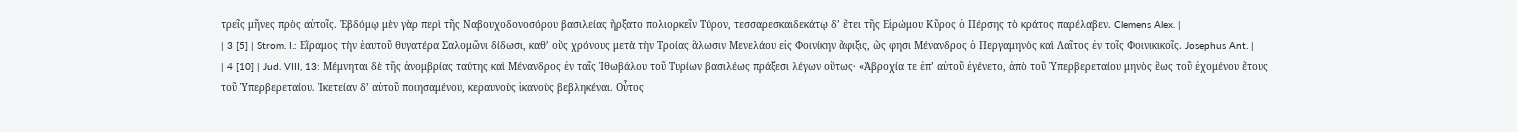τρεῖς μῆνες πρὸς αὐτοῖς. Ἑβδόμῳ μὲν γὰρ περὶ τῆς Ναβουχοδονοσόρου βασιλείας ἤρξατο πολιορκεῖν Τύρον, τεσσαρεσκαιδεκάτῳ δ’ ἔτει τῆς Εἱρώμου Κῦρος ὁ Πέρσης τὸ κράτος παρέλαβεν. Clemens Alex. |
| 3 [5] | Strom. I.: Εἴραμος τὴν ἑαυτοῦ θυγατέρα Σαλομῶνι δίδωσι, καθ’ οὓς χρόνους μετὰ τὴν Τροίας ἅλωσιν Μενελάου εἰς Φοινίκην ἄφιξις, ὥς φησι Μένανδρος ὁ Περγαμηνὸς καὶ Λαῖτος ἐν τοῖς Φοινικικοῖς. Josephus Ant. |
| 4 [10] | Jud. VIII, 13: Μέμνηται δὲ τῆς ἀνομβρίας ταύτης καὶ Μένανδρος ἐν ταῖς Ἰθωβάλου τοῦ Τυρίων βασιλέως πράξεσι λέγων οὕτως· «Ἀβροχία τε ἐπ’ αὐτοῦ ἐγένετο, ἀπὸ τοῦ Ὑπερβερεταίου μηνὸς ἕως τοῦ ἐχομένου ἔτους τοῦ Ὑπερβερεταίου. Ἱκετείαν δ’ αὐτοῦ ποιησαμένου, κεραυνοὺς ἱκανοὺς βεβληκέναι. Οὗτος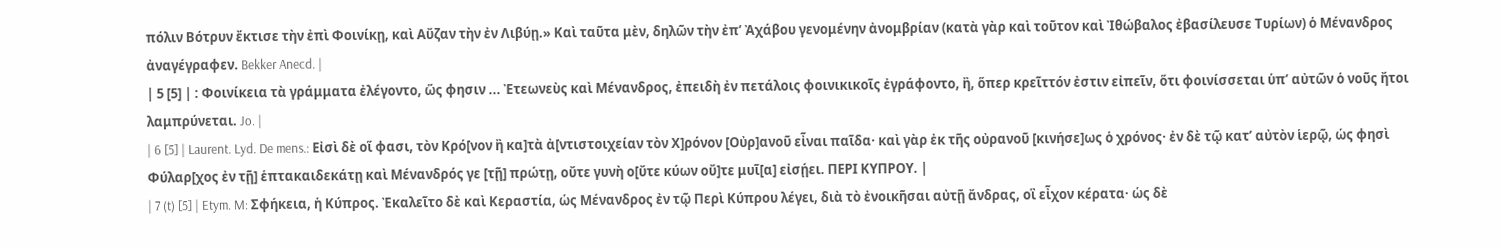πόλιν Βότρυν ἔκτισε τὴν ἐπὶ Φοινίκῃ, καὶ Αὔζαν τὴν ἐν Λιβύῃ.» Καὶ ταῦτα μὲν, δηλῶν τὴν ἐπ’ Ἀχάβου γενομένην ἀνομβρίαν (κατὰ γὰρ καὶ τοῦτον καὶ Ἰθώβαλος ἐβασίλευσε Τυρίων) ὁ Μένανδρος ἀναγέγραφεν. Bekker Anecd. |
| 5 [5] | : Φοινίκεια τὰ γράμματα ἐλέγοντο, ὥς φησιν ... Ἐτεωνεὺς καὶ Μένανδρος, ἐπειδὴ ἐν πετάλοις φοινικικοῖς ἐγράφοντο, ἢ, ὅπερ κρεῖττόν ἐστιν εἰπεῖν, ὅτι φοινίσσεται ὑπ’ αὐτῶν ὁ νοῦς ἤτοι λαμπρύνεται. Jo. |
| 6 [5] | Laurent. Lyd. De mens.: Εἰσὶ δὲ οἵ φασι, τὸν Κρό[νον ἢ κα]τὰ ἀ[ντιστοιχείαν τὸν Χ]ρόνον [Οὐρ]ανοῦ εἶναι παῖδα· καὶ γὰρ ἐκ τῆς οὐρανοῦ [κινήσε]ως ὁ χρόνος· ἐν δὲ τῷ κατ’ αὐτὸν ἱερῷ, ὡς φησὶ Φύλαρ[χος ἐν τῇ] ἑπτακαιδεκάτῃ καὶ Μένανδρός γε [τῇ] πρώτῃ, οὔτε γυνὴ ο[ὔτε κύων οὔ]τε μυῖ[α] εἰσῄει. ΠΕΡΙ ΚΥΠΡΟΥ. |
| 7 (t) [5] | Etym. M: Σφήκεια, ἡ Κύπρος. Ἐκαλεῖτο δὲ καὶ Κεραστία, ὡς Μένανδρος ἐν τῷ Περὶ Κύπρου λέγει, διὰ τὸ ἐνοικῆσαι αὐτῇ ἄνδρας, οἳ εἶχον κέρατα· ὡς δὲ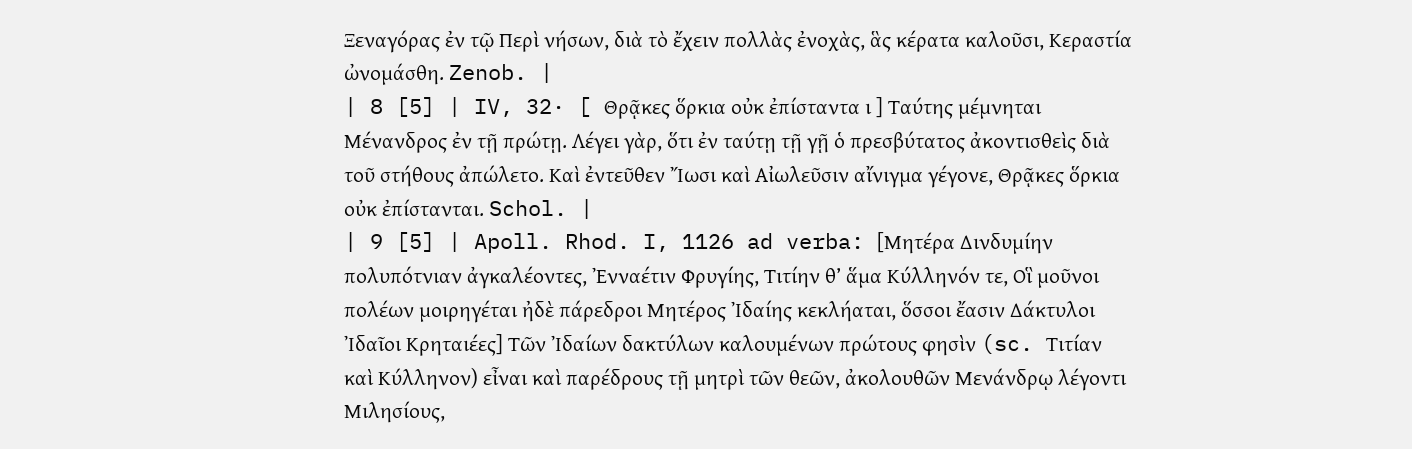Ξεναγόρας ἐν τῷ Περὶ νήσων, διὰ τὸ ἔχειν πολλὰς ἐνοχὰς, ἃς κέρατα καλοῦσι, Κεραστία ὠνομάσθη. Zenob. |
| 8 [5] | IV, 32· [ Θρᾷκες ὅρκια οὐκ ἐπίσταντα ι ] Ταύτης μέμνηται Μένανδρος ἐν τῇ πρώτῃ. Λέγει γὰρ, ὅτι ἐν ταύτῃ τῇ γῇ ὁ πρεσβύτατος ἀκοντισθεὶς διὰ τοῦ στήθους ἀπώλετο. Καὶ ἐντεῦθεν Ἴωσι καὶ Αἰωλεῦσιν αἴνιγμα γέγονε, Θρᾷκες ὅρκια οὐκ ἐπίστανται. Schol. |
| 9 [5] | Apoll. Rhod. I, 1126 ad verba: [Μητέρα Δινδυμίην πολυπότνιαν ἀγκαλέοντες, Ἐνναέτιν Φρυγίης, Τιτίην θ’ ἅμα Κύλληνόν τε, Οἳ μοῦνοι πολέων μοιρηγέται ἠδὲ πάρεδροι Μητέρος Ἰδαίης κεκλήαται, ὅσσοι ἔασιν Δάκτυλοι Ἰδαῖοι Κρηταιέες] Τῶν Ἰδαίων δακτύλων καλουμένων πρώτους φησὶν (sc. Τιτίαν καὶ Κύλληνον) εἶναι καὶ παρέδρους τῇ μητρὶ τῶν θεῶν, ἀκολουθῶν Μενάνδρῳ λέγοντι Μιλησίους,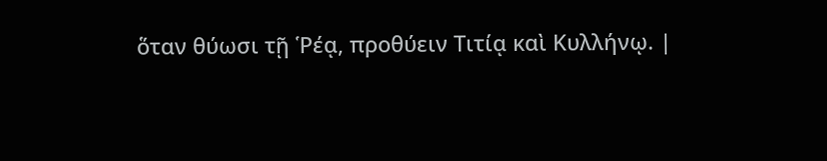ὅταν θύωσι τῇ Ῥέᾳ, προθύειν Τιτίᾳ καὶ Κυλλήνῳ. |